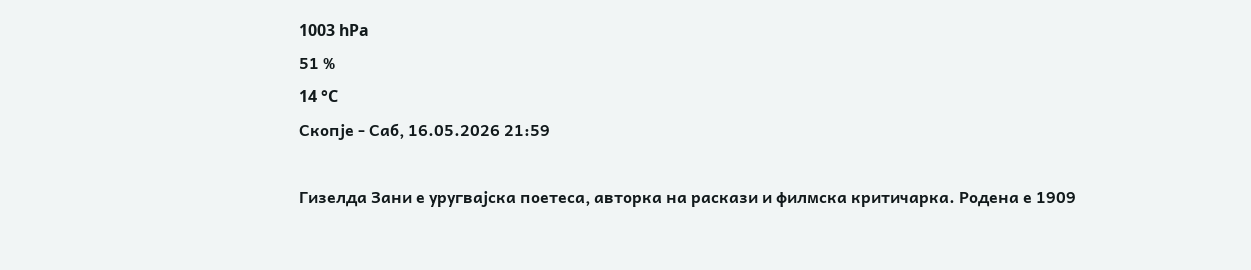1003 hPa
51 %
14 °C
Скопје - Саб, 16.05.2026 21:59

Гизелда Зани е уругвајска поетеса, авторка на раскази и филмска критичарка. Родена е 1909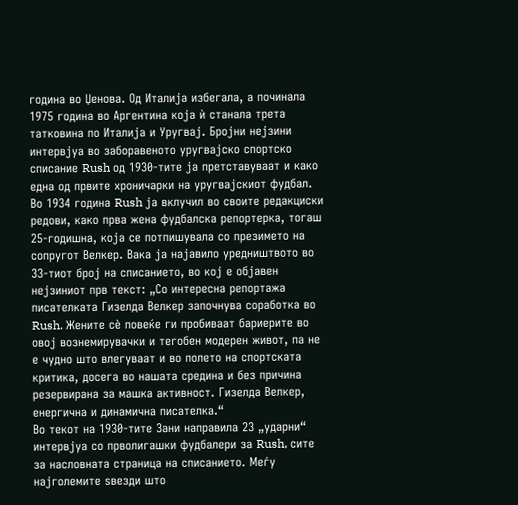година во Џенова. Од Италија избегала, а починала 1975 година во Аргентина која ѝ станала трета татковина по Италија и Уругвај. Бројни нејзини интервјуа во заборавеното уругвајско спортско списание Rush од 1930-тите ја претставуваат и како една од првите хроничарки на уругвајскиот фудбал.
Во 1934 година Rush ја вклучил во своите редакциски редови, како прва жена фудбалска репортерка, тогаш 25-годишна, која се потпишувала со презимето на сопругот Велкер. Вака ја најавило уредништвото во 33-тиот број на списанието, во кој е објавен нејзиниот прв текст: „Со интересна репортажа писателката Гизелда Велкер започнува соработка во Rush. Жените сѐ повеќе ги пробиваат бариерите во овој вознемирувачки и тегобен модерен живот, па не е чудно што влегуваат и во полето на спортската критика, досега во нашата средина и без причина резервирана за машка активност. Гизелда Велкер, енергична и динамична писателка.“
Во текот на 1930-тите Зани направила 23 „ударни“ интервјуа со прволигашки фудбалери за Rush, сите за насловната страница на списанието. Меѓу најголемите ѕвезди што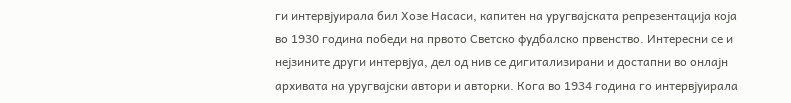ги интервјуирала бил Хозе Насаси, капитен на уругвајската репрезентација која во 1930 година победи на првото Светско фудбалско првенство. Интересни се и нејзините други интервјуа, дел од нив се дигитализирани и достапни во онлајн архивата на уругвајски автори и авторки. Кога во 1934 година го интервјуирала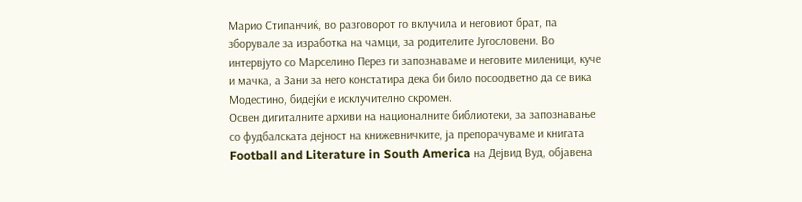Марио Стипанчиќ, во разговорот го вклучила и неговиот брат, па зборувале за изработка на чамци, за родителите Југословени. Во интервјуто со Марселино Перез ги запознаваме и неговите миленици, куче и мачка, а Зани за него констатира дека би било посоодветно да се вика Модестино, бидејќи е исклучително скромен.
Освен дигиталните архиви на националните библиотеки, за запознавање со фудбалската дејност на книжевничките, ја препорачуваме и книгата Football and Literature in South America на Дејвид Вуд, објавена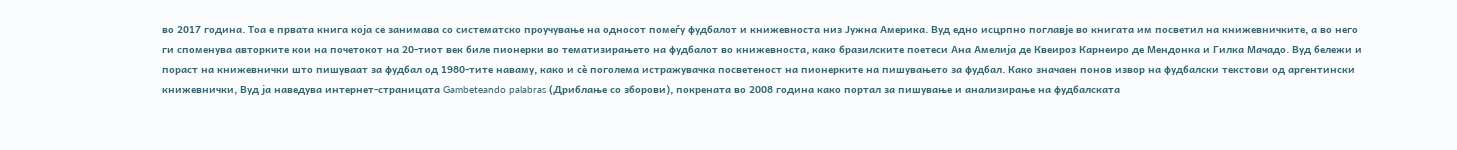во 2017 година. Тоа е првата книга која се занимава со систематско проучување на односот помеѓу фудбалот и книжевноста низ Јужна Америка. Вуд едно исцрпно поглавје во книгата им посветил на книжевничките, а во него ги споменува авторките кои на почетокот на 20-тиот век биле пионерки во тематизирањето на фудбалот во книжевноста, како бразилските поетеси Ана Амелија де Квеироз Карнеиро де Мендонка и Гилка Мачадо. Вуд бележи и пораст на книжевнички што пишуваат за фудбал од 1980-тите наваму, како и сѐ поголема истражувачка посветеност на пионерките на пишувањето за фудбал. Како значаен понов извор на фудбалски текстови од аргентински книжевнички, Вуд ја наведува интернет-страницата Gambeteando palabras (Дриблање со зборови), покрената во 2008 година како портал за пишување и анализирање на фудбалската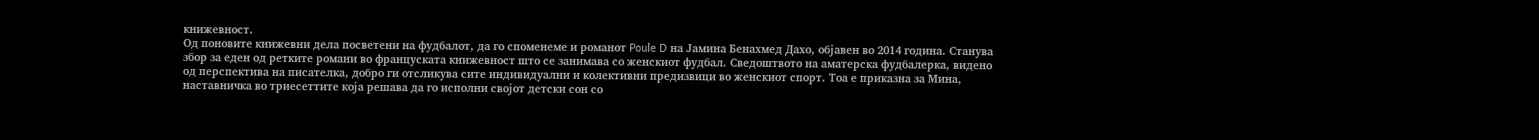книжевност.
Од поновите книжевни дела посветени на фудбалот, да го споменеме и романот Poule D на Јамина Бенахмед Дахо, објавен во 2014 година. Станува збор за еден од ретките романи во француската книжевност што се занимава со женскиот фудбал. Сведоштвото на аматерска фудбалерка, видено од перспектива на писателка, добро ги отсликува сите индивидуални и колективни предизвици во женскиот спорт. Тоа е приказна за Мина, наставничка во триесеттите која решава да го исполни својот детски сон со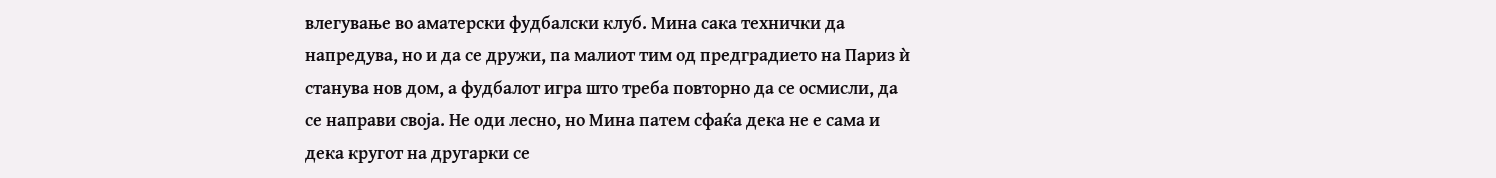влегување во аматерски фудбалски клуб. Мина сака технички да напредува, но и да се дружи, па малиот тим од предградието на Париз ѝ станува нов дом, а фудбалот игра што треба повторно да се осмисли, да се направи своја. Не оди лесно, но Мина патем сфаќа дека не е сама и дека кругот на другарки се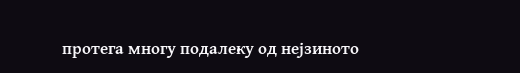протега многу подалеку од нејзиното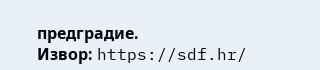предградие.
Извор: https://sdf.hr/